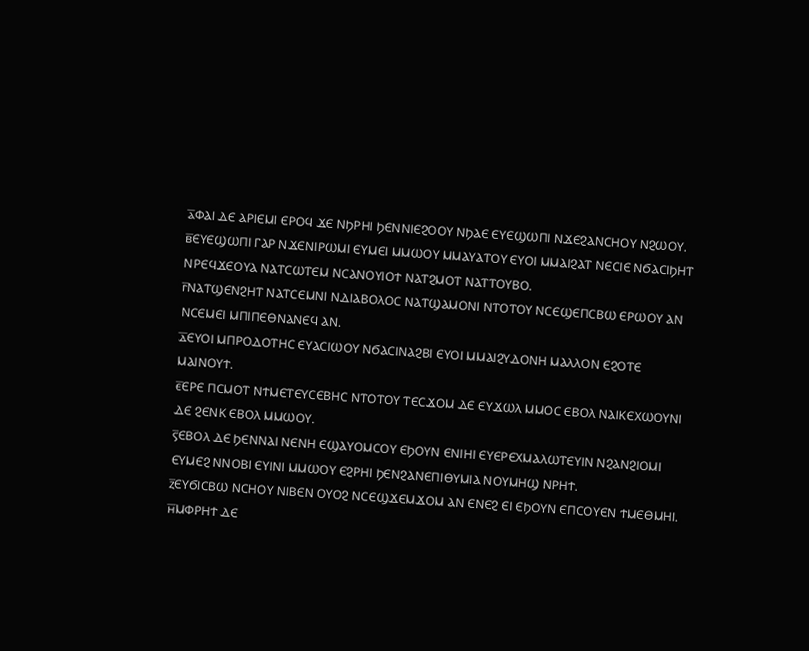ⲁ̅ⲪⲀⲒ ⲆⲈ ⲀⲢⲒⲈⲘⲒ ⲈⲢⲞϤ ϪⲈ ⲚϦⲢⲎⲒ ϦⲈⲚⲚⲒⲈϨⲞⲞⲨ ⲚϦⲀⲈ ⲈⲨⲈϢⲰⲠⲒ ⲚϪⲈϨⲀⲚⲤⲎⲞⲨ ⲚϨⲰⲞⲨ.
ⲃ̅ⲈⲨⲈϢⲰⲠⲒ ⲄⲀⲢ ⲚϪⲈⲚⲒⲢⲰⲘⲒ ⲈⲨⲘⲈⲒ ⲘⲘⲰⲞⲨ ⲘⲘⲀⲨⲀⲦⲞⲨ ⲈⲨⲞⲒ ⲘⲘⲀⲒϨⲀⲦ ⲚⲈⲤⲒⲈ ⲚϬⲀⲤⲒϦⲎⲦ ⲚⲢⲈϤϪⲈⲞⲨⲀ ⲚⲀⲦⲤⲰⲦⲈⲘ ⲚⲤⲀⲚⲞⲨⲒⲞϮ ⲚⲀⲦϨⲘⲞⲦ ⲚⲀⲦⲦⲞⲨⲂⲞ.
ⲅ̅ⲚⲀⲦϢⲈⲚϨⲎⲦ ⲚⲀⲦⲤⲈⲘⲚⲒ ⲚⲆⲒⲀⲂⲞⲖⲞⲤ ⲚⲀⲦϢⲀⲘⲞⲚⲒ ⲚⲦⲞⲦⲞⲨ ⲚⲤⲈϢⲈⲠⲤⲂⲰ ⲈⲢⲰⲞⲨ ⲀⲚ ⲚⲤⲈⲘⲈⲒ ⲘⲠⲒⲠⲈⲐⲚⲀⲚⲈϤ ⲀⲚ.
ⲇ̅ⲈⲨⲞⲒ ⲘⲠⲢⲞⲆⲞⲦⲎⲤ ⲈⲨⲀⲤⲒⲰⲞⲨ ⲚϬⲀⲤⲒⲚⲀϨⲂⲒ ⲈⲨⲞⲒ ⲘⲘⲀⲒϨⲨⲆⲞⲚⲎ ⲘⲀⲖⲖⲞⲚ ⲈϨⲞⲦⲈ ⲘⲀⲒⲚⲞⲨϮ.
ⲉ̅ⲈⲢⲈ ⲠⲤⲘⲞⲦ ⲚϮⲘⲈⲦⲈⲨⲤⲈⲂⲎⲤ ⲚⲦⲞⲦⲞⲨ ⲦⲈⲤϪⲞⲘ ⲆⲈ ⲈⲨϪⲰⲖ ⲘⲘⲞⲤ ⲈⲂⲞⲖ ⲚⲀⲒⲔⲈⲬⲰⲞⲨⲚⲒ ⲆⲈ ϨⲈⲚⲔ ⲈⲂⲞⲖ ⲘⲘⲰⲞⲨ.
ⲋ̅ⲈⲂⲞⲖ ⲆⲈ ϦⲈⲚⲚⲀⲒ ⲚⲈⲚⲎ ⲈϢⲀⲨⲞⲘⲤⲞⲨ ⲈϦⲞⲨⲚ ⲈⲚⲒⲎⲒ ⲈⲨⲈⲢⲈⲬⲘⲀⲖⲰⲦⲈⲨⲒⲚ ⲚϨⲀⲚϨⲒⲞⲘⲒ ⲈⲨⲘⲈϨ ⲚⲚⲞⲂⲒ ⲈⲨⲒⲚⲒ ⲘⲘⲰⲞⲨ ⲈϨⲢⲎⲒ ϦⲈⲚϨⲀⲚⲈⲠⲒⲐⲨⲘⲒⲀ ⲚⲞⲨⲘⲎϢ ⲚⲢⲎϮ.
ⲍ̅ⲈⲨϬⲒⲤⲂⲰ ⲚⲤⲎⲞⲨ ⲚⲒⲂⲈⲚ ⲞⲨⲞϨ ⲚⲤⲈϢϪⲈⲘϪⲞⲘ ⲀⲚ ⲈⲚⲈϨ ⲈⲒ ⲈϦⲞⲨⲚ ⲈⲠⲤⲞⲨⲈⲚ ϮⲘⲈⲐⲘⲎⲒ.
ⲏ̅ⲘⲪⲢⲎϮ ⲆⲈ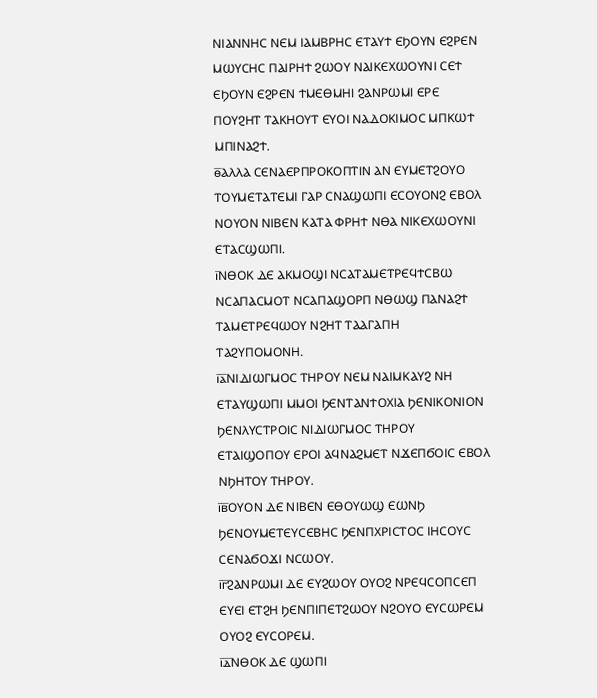ⲚⲒⲀⲚⲚⲎⲤ ⲚⲈⲘ ⲒⲀⲘⲂⲢⲎⲤ ⲈⲦⲀⲨϮ ⲈϦⲞⲨⲚ ⲈϨⲢⲈⲚ ⲘⲰⲨⲤⲎⲤ ⲠⲀⲒⲢⲎϮ ϨⲰⲞⲨ ⲚⲀⲒⲔⲈⲬⲰⲞⲨⲚⲒ ⲤⲈϮ ⲈϦⲞⲨⲚ ⲈϨⲢⲈⲚ ϮⲘⲈⲐⲘⲎⲒ ϨⲀⲚⲢⲰⲘⲒ ⲈⲢⲈ ⲠⲞⲨϨⲎⲦ ⲦⲀⲔⲎⲞⲨⲦ ⲈⲨⲞⲒ ⲚⲀⲆⲞⲔⲒⲘⲞⲤ ⲘⲠⲔⲰϮ ⲘⲠⲒⲚⲀϨϮ.
ⲑ̅ⲀⲖⲖⲀ ⲤⲈⲚⲀⲈⲢⲠⲢⲞⲔⲞⲠⲦⲒⲚ ⲀⲚ ⲈⲨⲘⲈⲦϨⲞⲨⲞ ⲦⲞⲨⲘⲈⲦⲀⲦⲈⲘⲒ ⲄⲀⲢ ⲤⲚⲀϢⲰⲠⲒ ⲈⲤⲞⲨⲞⲚϨ ⲈⲂⲞⲖ ⲚⲞⲨⲞⲚ ⲚⲒⲂⲈⲚ ⲔⲀⲦⲀ ⲪⲢⲎϮ ⲚⲐⲀ ⲚⲒⲔⲈⲬⲰⲞⲨⲚⲒ ⲈⲦⲀⲤϢⲰⲠⲒ.
ⲓ̅ⲚⲐⲞⲔ ⲆⲈ ⲀⲔⲘⲞϢⲒ ⲚⲤⲀⲦⲀⲘⲈⲦⲢⲈϤϮⲤⲂⲰ ⲚⲤⲀⲠⲀⲤⲘⲞⲦ ⲚⲤⲀⲠⲀϢⲞⲢⲠ ⲚⲐⲰϢ ⲠⲀⲚⲀϨϮ ⲦⲀⲘⲈⲦⲢⲈϤⲰⲞⲨ ⲚϨⲎⲦ ⲦⲀⲀⲄⲀⲠⲎ ⲦⲀϨⲨⲠⲞⲘⲞⲚⲎ.
ⲓ̅ⲁ̅ⲚⲒⲆⲒⲰⲄⲘⲞⲤ ⲦⲎⲢⲞⲨ ⲚⲈⲘ ⲚⲀⲒⲘⲔⲀⲨϨ ⲚⲎ ⲈⲦⲀⲨϢⲰⲠⲒ ⲘⲘⲞⲒ ϦⲈⲚⲦⲀⲚϮⲞⲬⲒⲀ ϦⲈⲚⲒⲔⲞⲚⲒⲞⲚ ϦⲈⲚⲖⲨⲤⲦⲢⲞⲒⲤ ⲚⲒⲆⲒⲰⲄⲘⲞⲤ ⲦⲎⲢⲞⲨ ⲈⲦⲀⲒϢⲞⲠⲞⲨ ⲈⲢⲞⲒ ⲀϤⲚⲀϨⲘⲈⲦ ⲚϪⲈⲠϬⲞⲒⲤ ⲈⲂⲞⲖ ⲚϦⲎⲦⲞⲨ ⲦⲎⲢⲞⲨ.
ⲓ̅ⲃ̅ⲞⲨⲞⲚ ⲆⲈ ⲚⲒⲂⲈⲚ ⲈⲐⲞⲨⲰϢ ⲈⲰⲚϦ ϦⲈⲚⲞⲨⲘⲈⲦⲈⲨⲤⲈⲂⲎⲤ ϦⲈⲚⲠⲬⲢⲒⲤⲦⲞⲤ ⲒⲎⲤⲞⲨⲤ ⲤⲈⲚⲀϬⲞϪⲒ ⲚⲤⲰⲞⲨ.
ⲓ̅ⲅ̅ϨⲀⲚⲢⲰⲘⲒ ⲆⲈ ⲈⲨϨⲰⲞⲨ ⲞⲨⲞϨ ⲚⲢⲈϤⲤⲞⲠⲤⲈⲠ ⲈⲨⲈⲒ ⲈⲦϨⲎ ϦⲈⲚⲠⲒⲠⲈⲦϨⲰⲞⲨ ⲚϨⲞⲨⲞ ⲈⲨⲤⲰⲢⲈⲘ ⲞⲨⲞϨ ⲈⲨⲤⲞⲢⲈⲘ.
ⲓ̅ⲇ̅ⲚⲐⲞⲔ ⲆⲈ ϢⲰⲠⲒ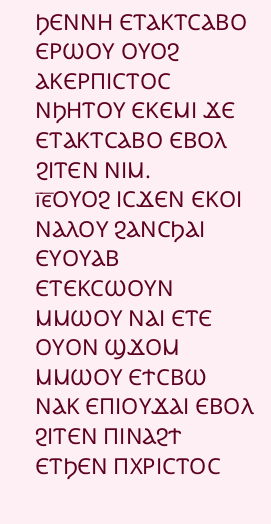ϦⲈⲚⲚⲎ ⲈⲦⲀⲔⲦⲤⲀⲂⲞ ⲈⲢⲰⲞⲨ ⲞⲨⲞϨ ⲀⲔⲈⲢⲠⲒⲤⲦⲞⲤ ⲚϦⲎⲦⲞⲨ ⲈⲔⲈⲘⲒ ϪⲈ ⲈⲦⲀⲔⲦⲤⲀⲂⲞ ⲈⲂⲞⲖ ϨⲒⲦⲈⲚ ⲚⲒⲘ.
ⲓ̅ⲉ̅ⲞⲨⲞϨ ⲒⲤϪⲈⲚ ⲈⲔⲞⲒ ⲚⲀⲖⲞⲨ ϨⲀⲚⲤϦⲀⲒ ⲈⲨⲞⲨⲀⲂ ⲈⲦⲈⲔⲤⲰⲞⲨⲚ ⲘⲘⲰⲞⲨ ⲚⲀⲒ ⲈⲦⲈ ⲞⲨⲞⲚ ϢϪⲞⲘ ⲘⲘⲰⲞⲨ ⲈϮⲤⲂⲰ ⲚⲀⲔ ⲈⲠⲒⲞⲨϪⲀⲒ ⲈⲂⲞⲖ ϨⲒⲦⲈⲚ ⲠⲒⲚⲀϨϮ ⲈⲦϦⲈⲚ ⲠⲬⲢⲒⲤⲦⲞⲤ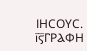ⲒⲎⲤⲞⲨⲤ.
ⲓ̅ⲋ̅ⲄⲢⲀⲪⲎ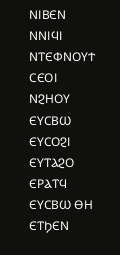ⲚⲒⲂⲈⲚ ⲚⲚⲒϤⲒ ⲚⲦⲈⲪⲚⲞⲨϮ ⲤⲈⲞⲒ ⲚϨⲎⲞⲨ ⲈⲨⲤⲂⲰ ⲈⲨⲤⲞϨⲒ ⲈⲨⲦⲀϨⲞ ⲈⲢⲀⲦϤ ⲈⲨⲤⲂⲰ ⲐⲎ ⲈⲦϦⲈⲚ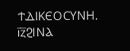ϮⲆⲒⲔⲈⲞⲤⲨⲚⲎ.
ⲓ̅ⲍ̅ϨⲒⲚⲀ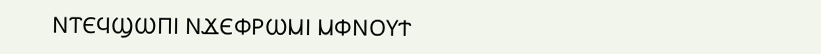ⲚⲦⲈϤϢⲰⲠⲒ ⲚϪⲈⲪⲢⲰⲘⲒ ⲘⲪⲚⲞⲨϮ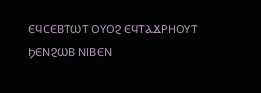ⲈϤⲤⲈⲂⲦⲰⲦ ⲞⲨⲞϨ ⲈϤⲦⲀϪⲢⲎⲞⲨⲦ ϦⲈⲚϨⲰⲂ ⲚⲒⲂⲈⲚ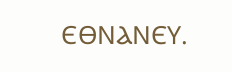ⲈⲐⲚⲀⲚⲈⲨ.